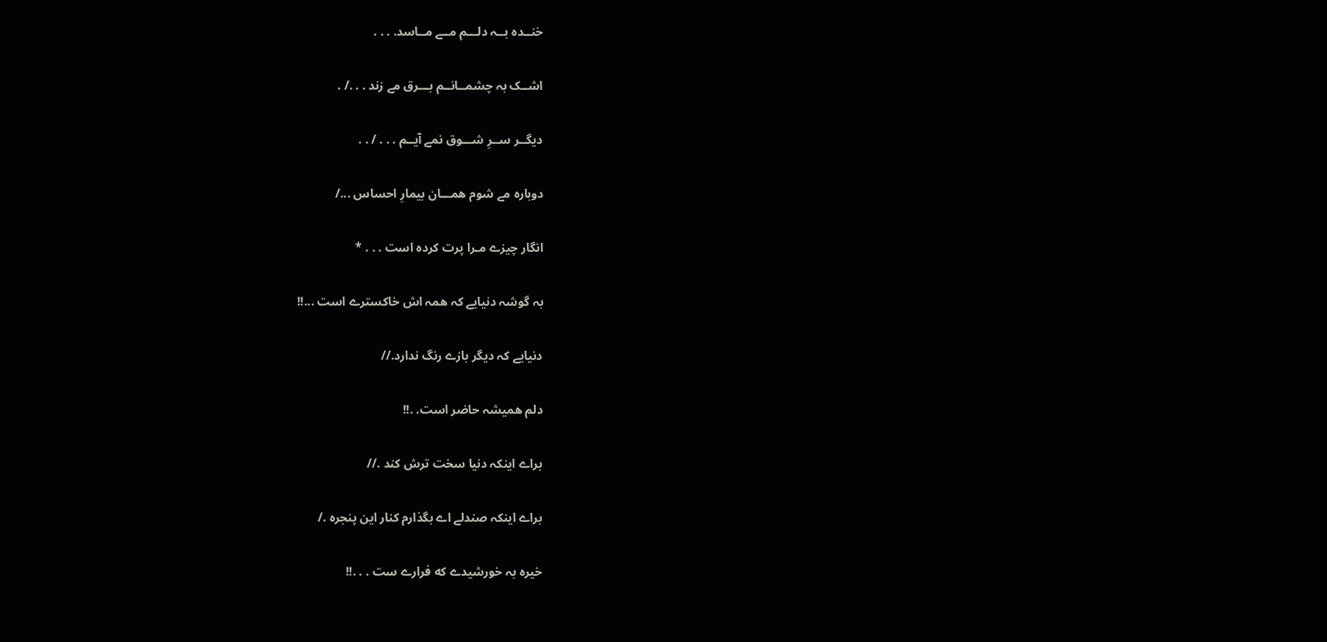خنــده بــہ دلـــم مــے مــاسد. . . .


اشــک بہ چشمــانــم بـــرق مے زند . . ./ .


دیگــر ســرِ شـــوق نمے آیــم . . . / . .


دوباره مے شوم همـــان بیمارِ احساس .../


انگار چیزے مـرا پرت کرده است . . . *


بہ گوشہ دنیایے کہ همہ اش خاکسترے است ...!!


دنیایے کہ دیگر بازے رنگ ندارد.//


دلم همیشہ حاضر است. .!!


براے اینکہ دنیا سخت ترش کند .//


براے اینکہ صندلے اے بگذارم کنار این پنجرہ ./


خیره بہ خورشیدے که فرارے ست . . .!!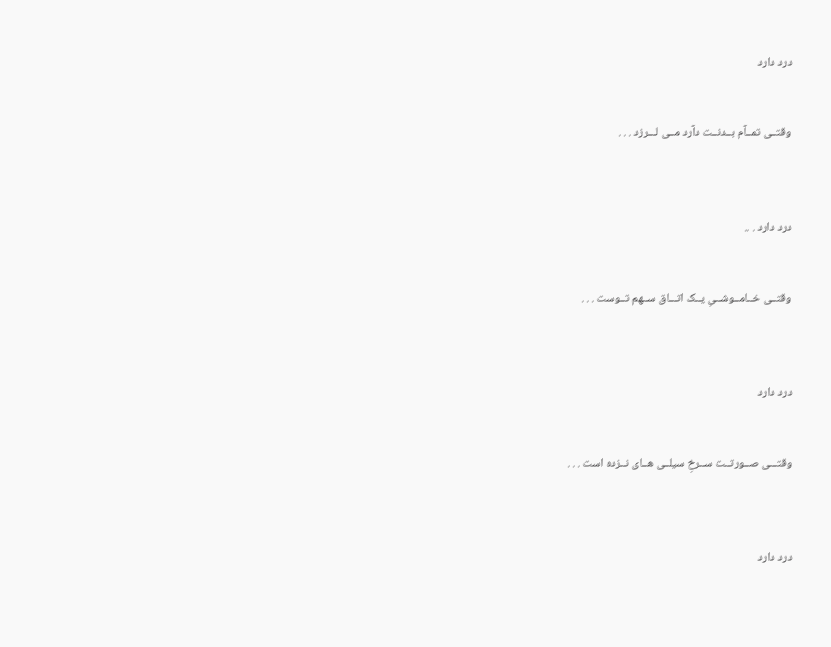درد دارد


وقتــی تمــآم بــدنــت دآرد مــی لـــرزد . . .



درد دارد . ..


وقتــی خــامــوشــیِ یــک اتـــاق ســهم تــوست . . .



درد دارد


وقتـــی صــورتــت ســرخِ سیلــی هــای نــزده است . . .



درد دارد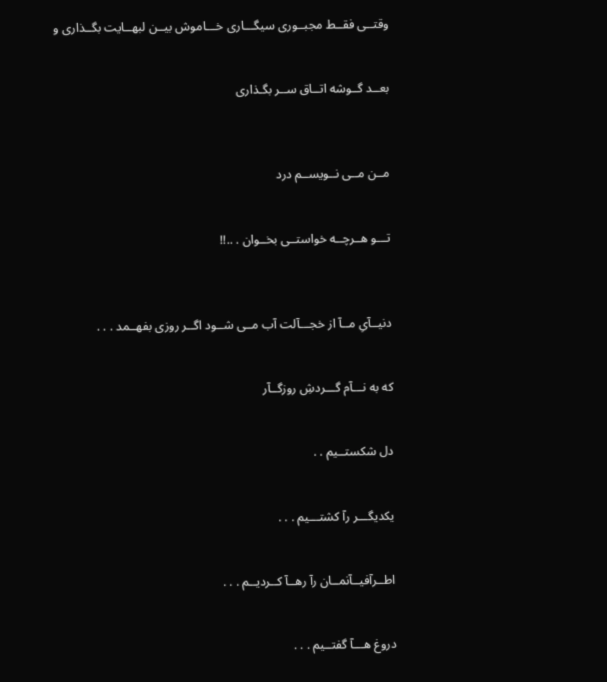وقتــی فقــط مجبــوری سیگـــاری خـــاموش بیــن لبهــایت بگــذاری و


بعــد گــوشه اتــاق ســر بگـذاری



مــن مــی نــویســم درد


تـــو هــرچــه خواستــی بخــوان . ..!!



دنیــآیِ مــآ از خجـــآلت آب مــی شــود اگــر روزی بفهــمد . . .


که به نـــآم گـــردشِ روزگــآر


دل شکستــیم . .


یکدیگـــر رآ کشتـــیم . . .


اطــرآفیــآنمــان رآ رهــآ کــردیــم . . .


دروغ هـــآ گفتــیم . . .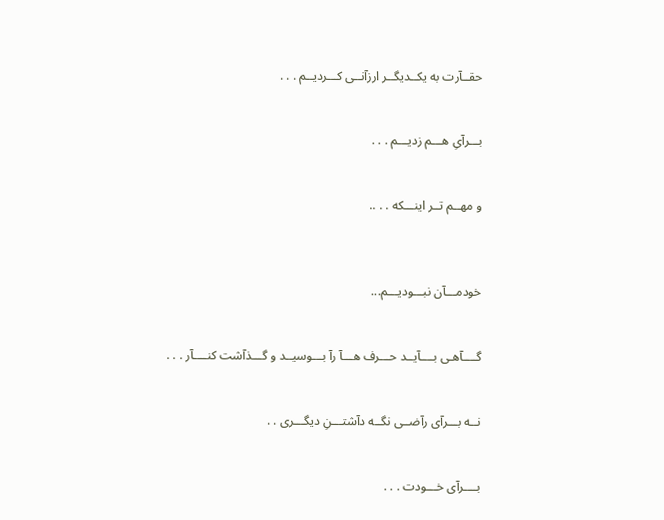حقــآرت به یکــدیگــر ارزآنــی کـــردیــم . . .


بـــرآیِ هـــم زدیـــم . . .


و مهــم تــر اینـــکه . . ..



خودمـــآن نبـــودیـــم...


گــــآهـی بــــآیــد حـــرف هـــآ رآ بـــوسیــد و گـــذآشت کنــــآر . . .


نــه بـــرآی رآضــی نگــه دآشتـــنِ دیگـــری . .


بــــرآی خـــودت . . .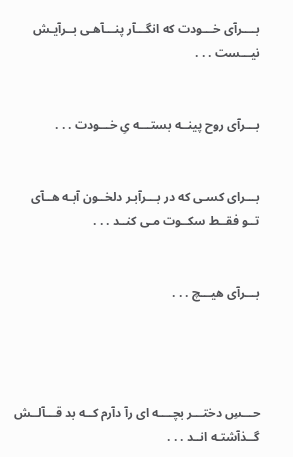بــــرآی خـــودت که انگـــآر پنـــآهـی بــرآیـش نیـــست . . .


بـــرآی روح پینــه بستـــه یِ خـــودت . . .


بـــرای کسـی که در بـــرآبـر دلخــون آبـه هــآی تــو فقــط سکــوت مـی کنــد . . .


بـــرآی هیـــچ . . .




حـــسِ دختـــر بچــــه ای رآ دآرم کــه بد قـــآلــش گــذآشتـه انــد . . .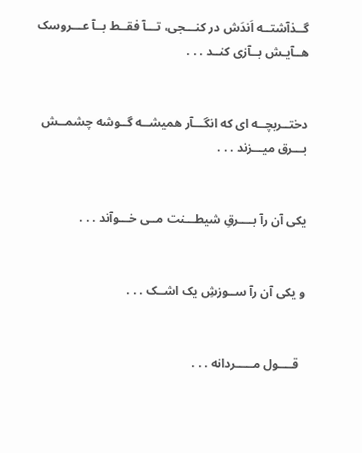گــذآشتــه اَندَش در کنـــجی، تـــآ فقــط بــآ عـــروسک هــآیـش بــآزی کنــد . . .


دختــربچــه ای که انگـــآر همیشــه گــوشه چشمــش بـــرق میـــزند . . .


یکی آن رآ بــــرقِ شیطـــنت مــی خـــوآند . . .


و یکی آن رآ ســوزشِ یک اشــک . . .


  قــــول مـــــردانه . . .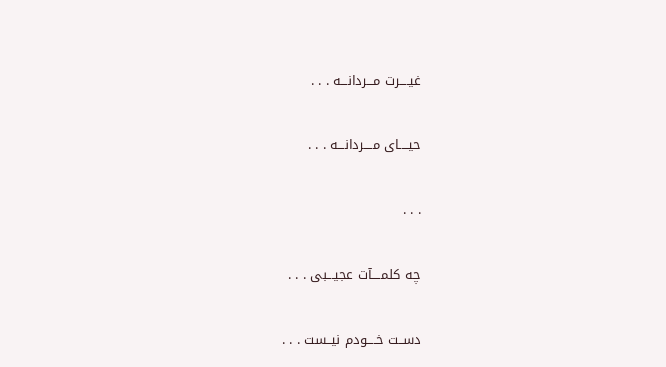غیــــرت مـــردانـــه . . .


حیــــای مــــردانـــه . . .


. . .


چه کلمــــآت عجیـــبی . . .


دســت خــــودم نیــست . . .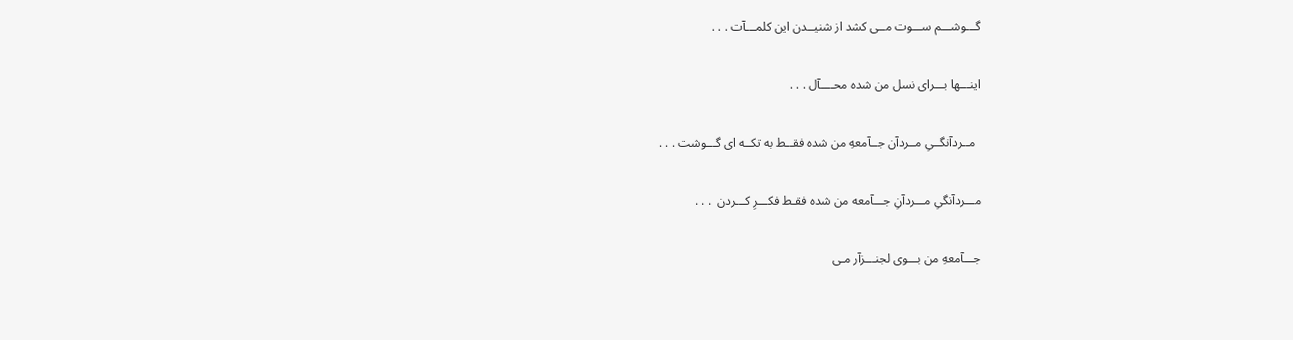گـــوشـــم ســـوت مــی کشد از شنیــدن این کلمـــآت . . .


اینـــها بـــرای نسل من شده محــــآل . . .


  مــردآنگــیِ مــردآن جــآمعهِ من شده فقــط به تکــه ای گـــوشت . . .


مـــردآنگیِ مـــردآنِ جـــآمعه من شده فقـط فکـــرِ کـــردن  . . .


جـــآمعهِ من بـــوی لجنـــزآر مـی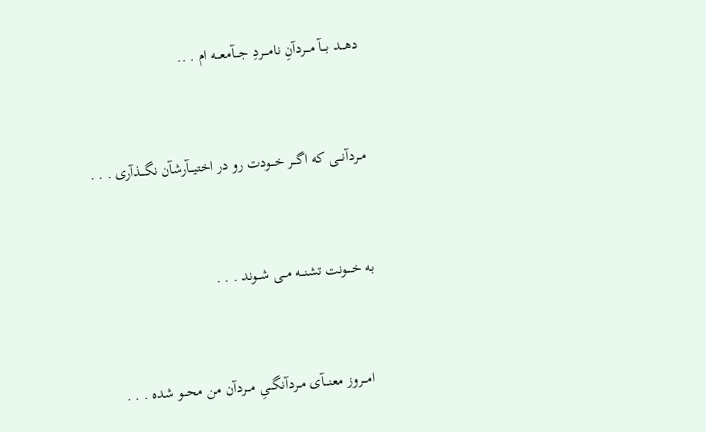دهـــد بـــآ مـــردآنِ نامــــردِ جـــآمعـــه ام . ..


مــردآنـــی که اگـــر خـــودت رو در اختیـــآرشآن نگـــذآری . . .


به خــــونت تشنـــه مــی شـــوند . . .


  امـــروز معنـــآی مــردآنگـــیِ مـــردآن من محـــو شده . . .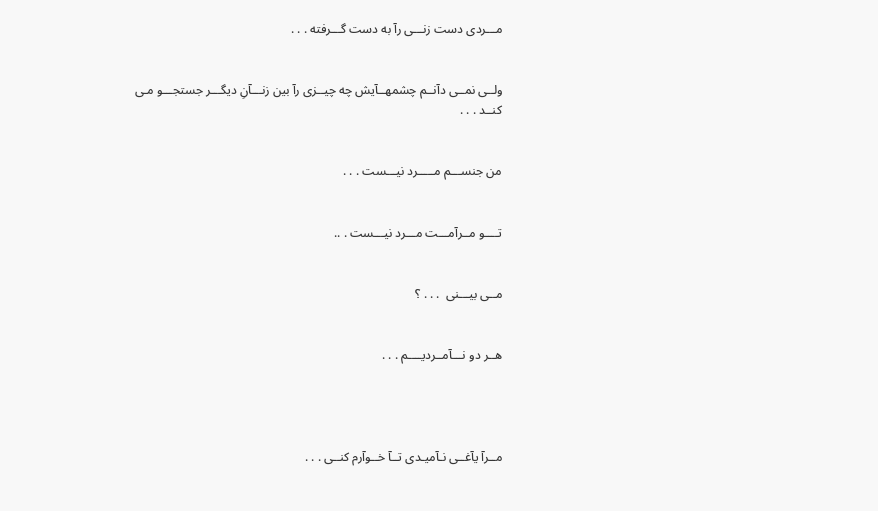مـــردی دست زنـــی رآ به دست گـــرفته . . .


ولــی نمــی دآنــم چشمهــآیش چه چیــزی رآ بین زنـــآنِ دیگـــر جستجـــو مـی کنــد . . .


من جنســـم مـــــرد نیـــست . . .


تــــو مــرآمـــت مـــرد نیـــست . ..


مــی بیـــنی  . . . ؟


هــر دو نـــآمــردیــــم . . .




مــرآ یآغــی نـآمیـدی تــآ خــوآرم کنــی . . .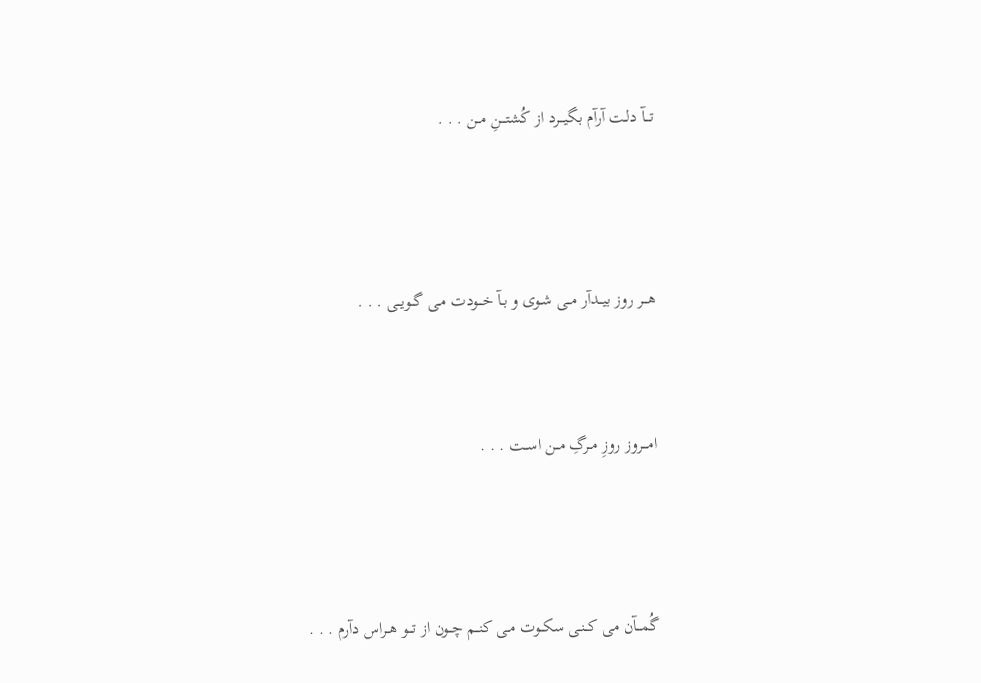تـــآ دلـت آرآم بگیـــرد از کُشتـــنِ مــن . . .




هـــر روز بیــدآر مــی شـوی و بـآ خـــودت مـی گــویــی . . .



امـــروز روزِ مــرگِ مــن اســت . . .




گُمـــآن می کــنـی سکــوت مـی کنــم چــون از تـــو هــراس دآرم . . .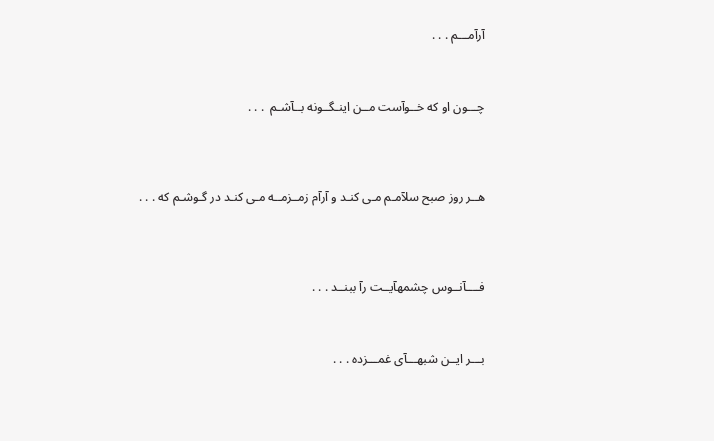آرآمـــم . . .



چـــون او که خــوآست مــن اینـگــونه بــآشـم  . . .




هــر روز صبح سلآمـم مـی کنـد و آرآم زمــزمــه مـی کنـد در گـوشـم که . . .




فــــآنــوس چشمهآیــت رآ ببنــد . . .



بـــر ایــن شبهـــآی غمـــزده . . .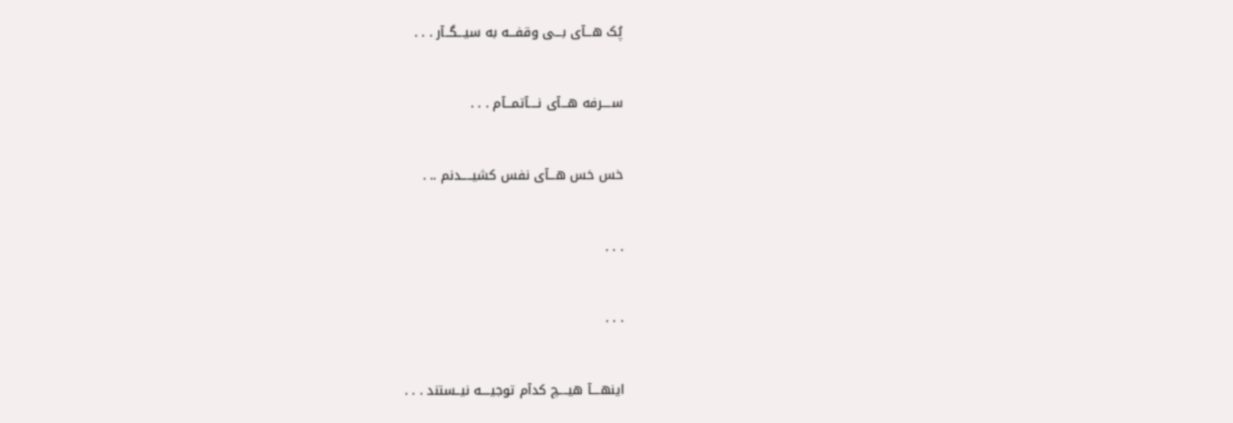پُک هـــآی بـــی وقفـــه به سیـــگــآر . . .


ســــرفه هـــآی نــــآتمـــآم . . .


خس خس هـــآی نفس کشیـــــدنم .. .


. . .


. . .


اینهــــآ هیــــچ کدآم توجیــــه نیــستند . . .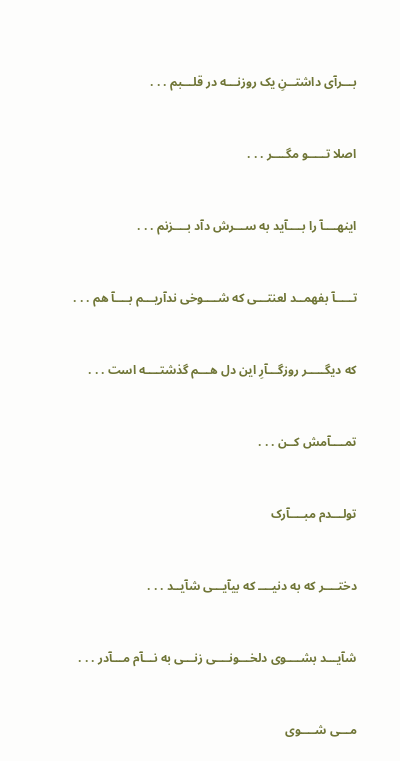بـــرآی داشتــنِ یک روزنـــه در قلـــبم . . .


اصلا تـــــو مگــــر . . .


اینهــــآ را بــــآید به ســـرش دآد بــــزنم . . .


تـــــآ بفهمــد لعنتـــی که شــــوخی ندآریـــم بــــآ هم . . .


که دیگـــــر روزگـــآرِ این دل هـــم گذشتــــه است . . .


تمــــآمش کــن . . .


تولـــدم مبــــآرک


دختــــر که به دنیــــ که بیآیـــی شآیــد . . .


شآیـــد بشــــوی دلخـــونــــی زنـــی به نـــآم مـــآدر . . .


مـــی شــــوی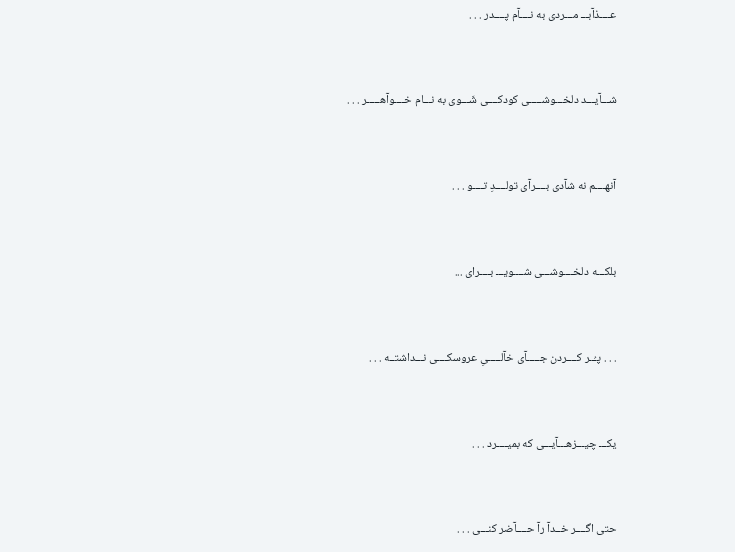عــــذآبـــ مـــردی به نــــآم پــــدر . . .


شـــآیـــد دلخـــوشـــــی کودکــــی شَـــوی به نـــام خــــوآهـــــر . . .


آنهــــم نه شآدی بــــرآی تولــــدِ تــــو . . .


بلکـــه دلخــــوشـــی شــــویـــ بــــرای ...


. . . پـُــر کــــردن جـــــآی خآلـــــیِ عروسکــــی نـــداشتــه . . .


یکـــ چیـــزهـــآیـــی که بمیــــرد . . .


حتی اگــــر خــدآ رآ حــــآضر کنـــی . . .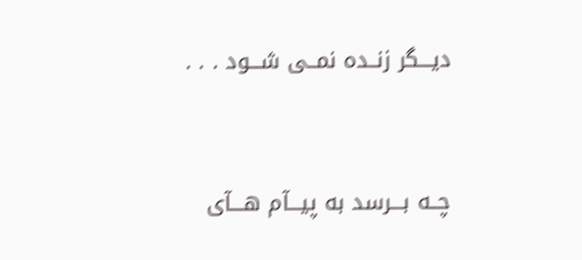دیـــگر زنــده نمــی شـــود . . .


چــه بـــرسد به پیـــآم هـــآی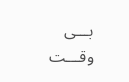بـــی وقـــت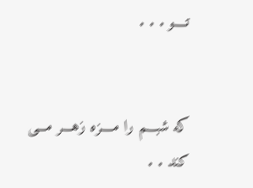تــــو . . .


که شبـــم را مــــزه زهـــر مـــی کند . .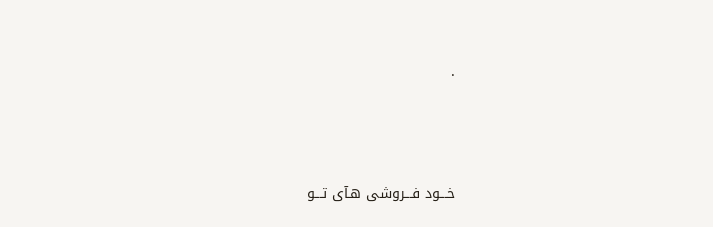.



خـــود فـــروشی هـآی تـــو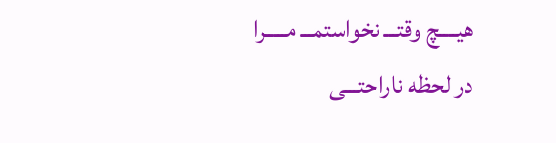هیــــچ وقتـــ نخواستمـــ مـــــرا در لحظه ناراحتـــی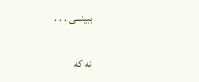ببینـــی . . .


نه که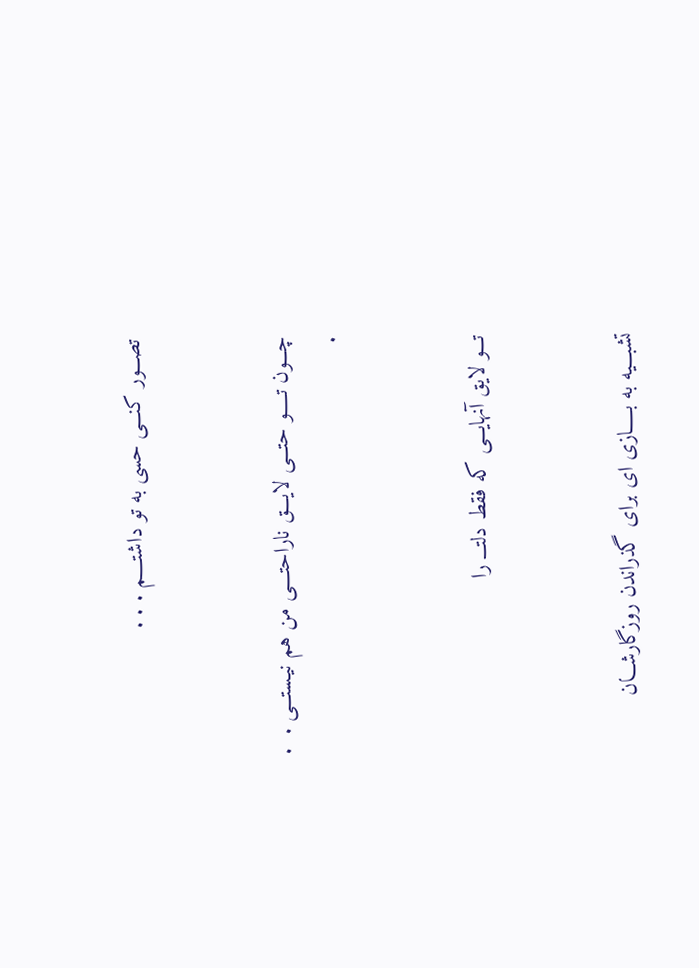تصـــور کنـــی حسی به تو داشتــــم . . .


چـــون تـــــو حتـــی لایـــق ناراحتــــی من هم نیـستـــی .  . .


تـــو لایق آنهایـــی که فقط دلتـــ را


تشبـــیه به بـــــازی ای برای گذراندن روزگارشـــان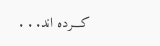کـــرده اند. . .